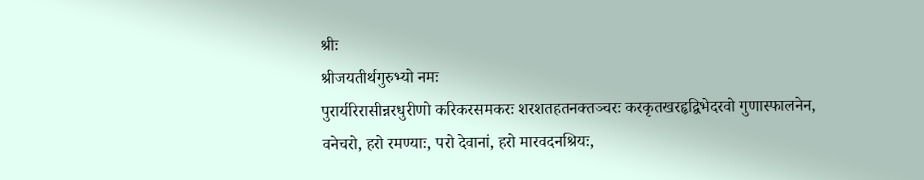श्रीः
श्रीजयतीर्थगुरुभ्यो नमः
पुरार्यरिरासीन्नरधुरीणो करिकरसमकरः शरशतहतनक्तञ्चरः करकृतखरहृद्विभेदरवो गुणास्फालनेन, वनेचरो, हरो रमण्याः, परो देवानां, हरो मारवदनश्रियः,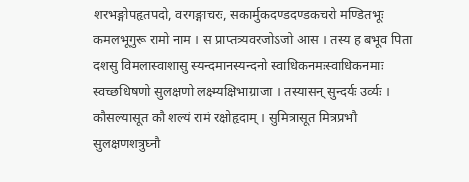शरभङ्गोपहृतपदो, वरगङ्गाचरः, सकार्मुकदण्डदण्डकचरो मण्डितभूः कमलभूगुरू रामो नाम । स प्राप्तत्र्यवरजोऽजो आस । तस्य ह बभूव पिता दशसु विमलास्वाशासु स्यन्दमानस्यन्दनो स्वाधिकनमःस्वाधिकनमाः स्वच्छधिषणो सुलक्षणो लक्ष्म्यक्षिभाग्राजा । तस्यासन् सुन्दर्यः उर्व्यः । कौसल्यासूत कौ शल्यं रामं रक्षोहृदाम् । सुमित्रासूत मित्रप्रभौ सुलक्षणशत्रुघ्नौ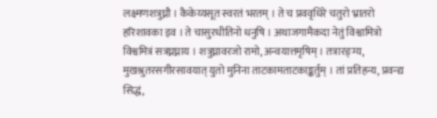लक्ष्मणशत्रुघ्नौ । कैकेय्यसूत स्वरतं भरतम् । ते च प्रववृधिरे चतुरो भ्रातरो हरिशावका इव । ते चासुरधीतिनो धनुषि । अथाजगामैकदा नेतुं विश्वामित्रो विश्वमित्रं सत्रघ्नघ्नाय । शत्रुघ्नावरजो रामो, अन्वयात्तमृषिम् । तत्रारङ्ग्य, मुखश्रुतरसगीरसावयात् युतो मुनिना ताटकामताटकाङ्कर्तुम् । तां प्रतिहन्य, प्रवन्द्य सिद्धं,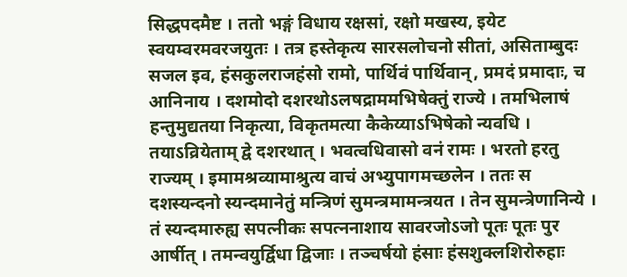सिद्धपदमैष्ट । ततो भङ्गं विधाय रक्षसां, रक्षो मखस्य, इयेट स्वयम्वरमवरजयुतः । तत्र हस्तेकृत्य सारसलोचनो सीतां, असिताम्बुदः सजल इव, हंसकुलराजहंसो रामो, पार्थिवं पार्थिवान्, प्रमदं प्रमादाः, च आनिनाय । दशमोदो दशरथोऽलषद्राममभिषेक्तुं राज्ये । तमभिलाषं हन्तुमुद्यतया निकृत्या, विकृतमत्या कैकेय्याऽभिषेको न्यवधि । तयाऽव्रियेताम् द्वे दशरथात् । भवत्वधिवासो वनं रामः । भरतो हरतु राज्यम् । इमामश्रव्यामाश्रुत्य वाचं अभ्युपागमच्छलेन । ततः स दशस्यन्दनो स्यन्दमानेतुं मन्त्रिणं सुमन्त्रमामन्त्रयत । तेन सुमन्त्रेणानिन्ये । तं स्यन्दमारुह्य सपत्नीकः सपत्ननाशाय सावरजोऽजो पूतः पूतः पुर आर्षीत् । तमन्वयुर्द्विधा द्विजाः । तञ्चर्षयो हंसाः हंसशुक्लशिरोरुहाः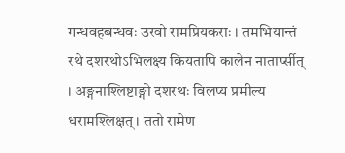गन्धवहबन्धवः उरवो रामप्रियकराः । तमभियान्तं रथे दशरथोऽभिलक्ष्य कियतापि कालेन नातार्प्सीत् । अङ्गनाश्लिष्टाङ्गो दशरथः विलप्य प्रमील्य धरामश्लिक्षत् । ततो रामेण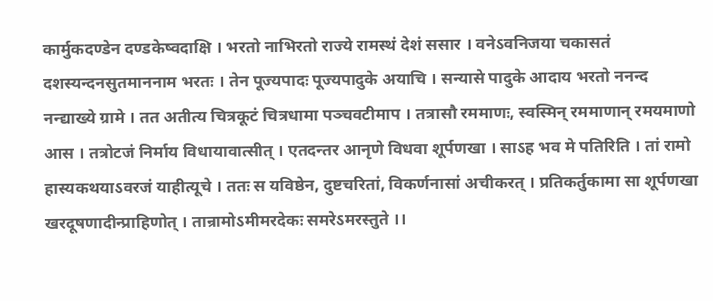कार्मुकदण्डेन दण्डकेष्वदाक्षि । भरतो नाभिरतो राज्ये रामस्थं देशं ससार । वनेऽवनिजया चकासतं दशस्यन्दनसुतमाननाम भरतः । तेन पूज्यपादः पूज्यपादुके अयाचि । सन्यासे पादुके आदाय भरतो ननन्द नन्द्याख्ये ग्रामे । तत अतीत्य चित्रकूटं चित्रधामा पञ्चवटीमाप । तत्रासौ रममाणः, स्वस्मिन् रममाणान् रमयमाणो आस । तत्रोटजं निर्माय विधायावात्सीत् । एतदन्तर आनृणे विधवा शूर्पणखा । साऽह भव मे पतिरिति । तां रामो हास्यकथयाऽवरजं याहीत्यूचे । ततः स यविष्ठेन, दुष्टचरितां, विकर्णनासां अचीकरत् । प्रतिकर्तुकामा सा शूर्पणखा खरदूषणादीन्प्राहिणोत् । तान्रामोऽमीमरदेकः समरेऽमरस्तुते ।।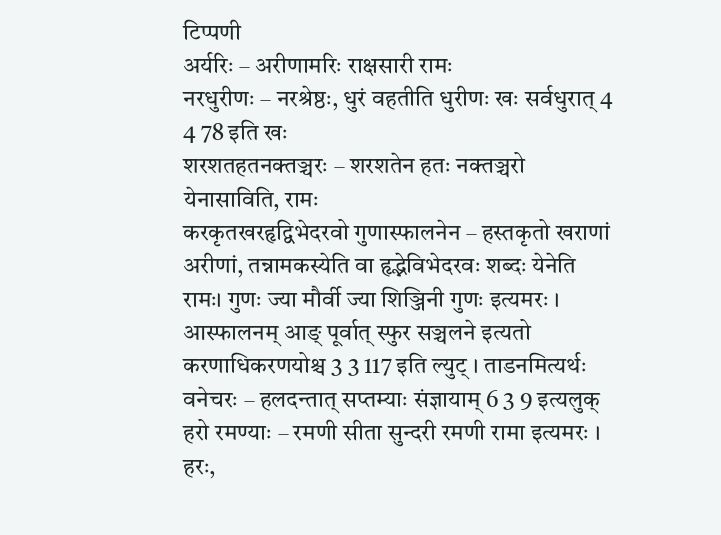टिप्पणी
अर्यरिः – अरीणामरिः राक्षसारी रामः
नरधुरीणः – नरश्रेष्ठः, धुरं वहतीति धुरीणः खः सर्वधुरात् 4 4 78 इति खः
शरशतहतनक्तञ्चरः – शरशतेन हतः नक्तञ्चरो येनासाविति, रामः
करकृतखरहृद्विभेदरवो गुणास्फालनेन – हस्तकृतो खराणां अरीणां, तन्नामकस्येति वा हृद्भेविभेदरवः शब्दः येनेति रामः। गुणः ज्या मौर्वी ज्या शिञ्जिनी गुणः इत्यमरः । आस्फालनम् आङ् पूर्वात् स्फुर सञ्चलने इत्यतो करणाधिकरणयोश्च 3 3 117 इति ल्युट् । ताडनमित्यर्थः
वनेचरः – हलदन्तात् सप्तम्याः संज्ञायाम् 6 3 9 इत्यलुक्
हरो रमण्याः – रमणी सीता सुन्दरी रमणी रामा इत्यमरः । हरः,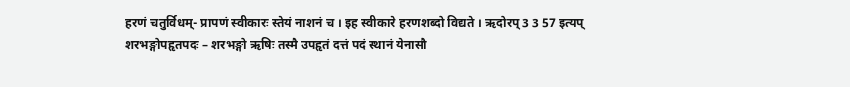हरणं चतुर्विधम्- प्रापणं स्वीकारः स्तेयं नाशनं च । इह स्वीकारे हरणशब्दो विद्यते । ऋदोरप् 3 3 57 इत्यप्
शरभङ्गोपहृतपदः – शरभङ्गो ऋषिः तस्मै उपहृतं दत्तं पदं स्थानं येनासौ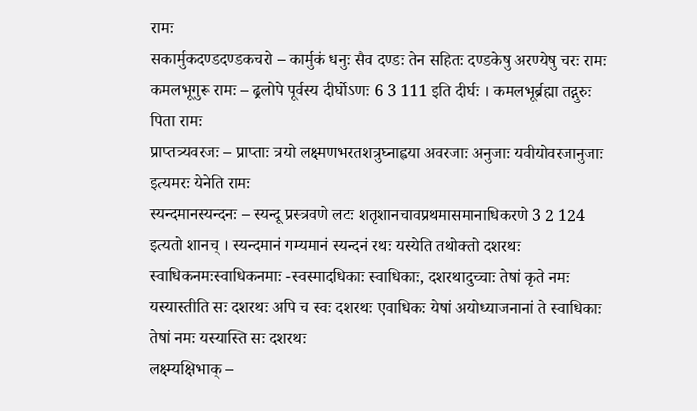रामः
सकार्मुकदण्डदण्डकचरो – कार्मुकं धनुः सैव दण्डः तेन सहितः दण्डकेषु अरण्येषु चरः रामः
कमलभूगुरू रामः – ढ्रलोपे पूर्वस्य दीर्घोऽणः 6 3 111 इति दीर्घः । कमलभूर्ब्रह्मा तद्गुरुः पिता रामः
प्राप्तत्र्यवरजः – प्राप्ताः त्रयो लक्ष्मणभरतशत्रुघ्नाह्वया अवरजाः अनुजाः यवीयोवरजानुजाः इत्यमरः येनेति रामः
स्यन्दमानस्यन्दनः – स्यन्दू प्रस्त्रवणे लटः शतृशानचावप्रथमासमानाधिकरणे 3 2 124 इत्यतो शानच् । स्यन्दमानं गम्यमानं स्यन्दनं रथः यस्येति तथोक्तो दशरथः
स्वाधिकनमःस्वाधिकनमाः -स्वस्मादधिकाः स्वाधिकाः, दशरथादुच्चाः तेषां कृते नमः यस्यास्तीति सः दशरथः अपि च स्वः दशरथः एवाधिकः येषां अयोध्याजनानां ते स्वाधिकाः तेषां नमः यस्यास्ति सः दशरथः
लक्ष्म्यक्षिभाक् –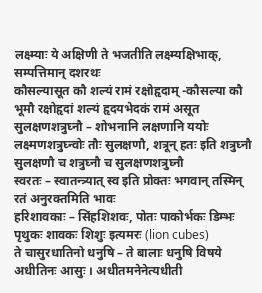लक्ष्म्याः ये अक्षिणी ते भजतीति लक्ष्म्यक्षिभाक्, सम्पत्तिमान् दशरथः
कौसल्यासूत कौ शल्यं रामं रक्षोहृदाम् -कौसल्या कौ भूमौ रक्षोहृदां शल्यं हृदयभेदकं रामं असूत
सुलक्षणशत्रुघ्नौ – शोभनानि लक्षणानि ययोः लक्ष्मणशत्रुघ्न्वोः तौः सुलक्षणौ, शत्रून् हतः इति शत्रुघ्नौ सुलक्षणौ च शत्रुघ्नौ च सुलक्षणशत्रुघ्नौ
स्वरतः – स्वातन्त्र्यात् स्व इति प्रोक्तः भगवान् तस्मिन् रतं अनुरक्तमिति भावः
हरिशावकाः – सिंहशिशवः, पोतः पाकोर्भकः डिम्भः पृथुकः शावकः शिशुः इत्यमरः (lion cubes)
ते चासुरधातिनो धनुषि – ते बालाः धनुषि विषये अधीतिनः आसुः । अधीतमनेनेत्यधीती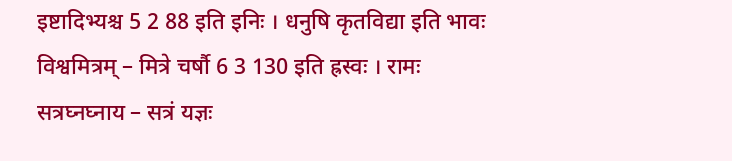इष्टादिभ्यश्च 5 2 88 इति इनिः । धनुषि कृतविद्या इति भावः
विश्वमित्रम् – मित्रे चर्षौ 6 3 130 इति ह्रस्वः । रामः
सत्रघ्नघ्नाय – सत्रं यज्ञः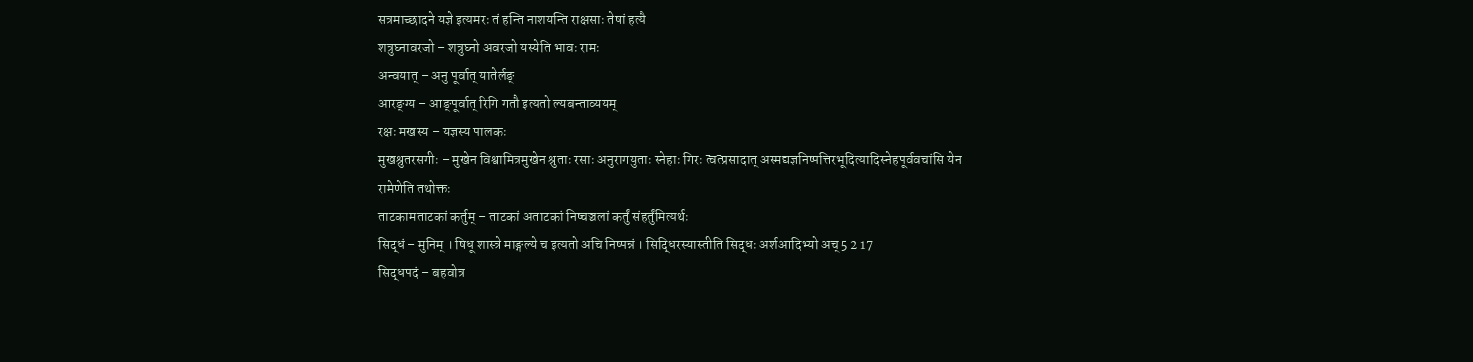सत्रमाच्छादने यज्ञे इत्यमरः तं हन्ति नाशयन्ति राक्षसाः तेषां हत्यै
शत्रुघ्नावरजो – शत्रुघ्नो अवरजो यस्येति भावः रामः
अन्वयात् – अनु पूर्वात् यातेर्लङ्
आरङ्ग्य – आङ्पूर्वात् रिगि गतौ इत्यतो ल्यबन्ताव्ययम्
रक्षः मखस्य – यज्ञस्य पालकः
मुखश्रुतरसगीः – मुखेन विश्वामित्रमुखेन श्रुताः रसाः अनुरागयुताः स्नेहाः गिरः त्वत्प्रसादात् अस्मद्यज्ञनिष्पत्तिरभूदित्यादिस्नेहपूर्ववचांसि येन रामेणेति तथोक्तः
ताटकामताटकां कर्तुम् – ताटकां अताटकां निष्चञ्चलां कर्तुं संहर्तुंमित्यर्थः
सिद्धं – मुनिम् । षिधू शास्त्रे माङ्गल्ये च इत्यतो अचि निष्पन्नं । सिद्धिरस्यास्तीति सिद्धः अर्शआदिभ्यो अच् 5 2 17
सिद्धपदं – बहवोत्र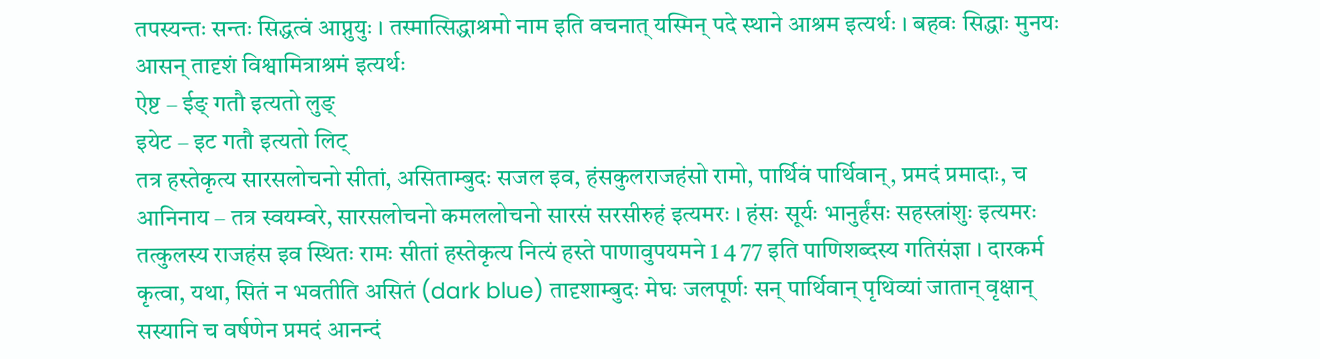तपस्यन्तः सन्तः सिद्धत्वं आप्नुयुः । तस्मात्सिद्धाश्रमो नाम इति वचनात् यस्मिन् पदे स्थाने आश्रम इत्यर्थः । बहवः सिद्धाः मुनयः आसन् तादृशं विश्वामित्राश्रमं इत्यर्थः
ऐष्ट – ईङ् गतौ इत्यतो लुङ्
इयेट – इट गतौ इत्यतो लिट्
तत्र हस्तेकृत्य सारसलोचनो सीतां, असिताम्बुदः सजल इव, हंसकुलराजहंसो रामो, पार्थिवं पार्थिवान्, प्रमदं प्रमादाः, च आनिनाय – तत्र स्वयम्वरे, सारसलोचनो कमललोचनो सारसं सरसीरुहं इत्यमरः । हंसः सूर्यः भानुर्हंसः सहस्त्रांशुः इत्यमरः तत्कुलस्य राजहंस इव स्थितः रामः सीतां हस्तेकृत्य नित्यं हस्ते पाणावुपयमने 1 4 77 इति पाणिशब्दस्य गतिसंज्ञा । दारकर्म कृत्वा, यथा, सितं न भवतीति असितं (dark blue) तादृशाम्बुदः मेघः जलपूर्णः सन् पार्थिवान् पृथिव्यां जातान् वृक्षान् सस्यानि च वर्षणेन प्रमदं आनन्दं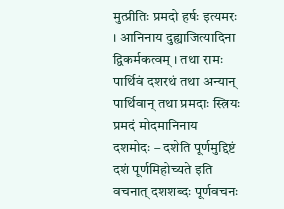मुत्प्रीतिः प्रमदो हर्षः इत्यमरः । आनिनाय दुह्याजित्यादिना द्विकर्मकत्वम् । तथा रामः पार्थिवं दशरथं तथा अन्यान् पार्थिवान् तथा प्रमदाः स्त्रियः प्रमदं मोदमानिनाय
दशमोदः – दशेति पूर्णमुद्दिष्टं दशं पूर्णमिहोच्यते इति वचनात् दशशब्दः पूर्णवचनः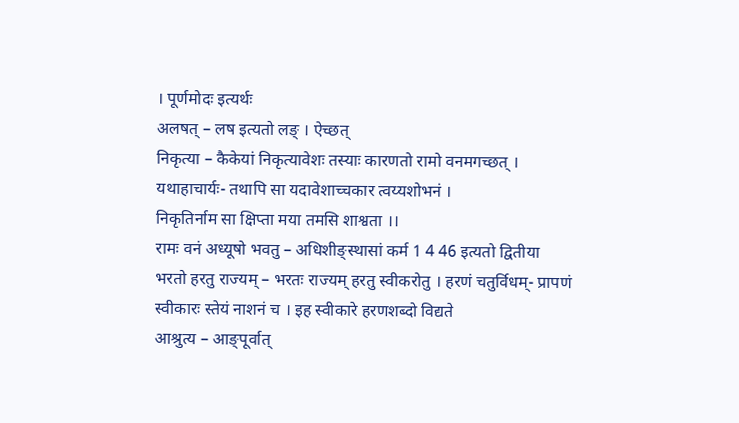। पूर्णमोदः इत्यर्थः
अलषत् – लष इत्यतो लङ् । ऐच्छत्
निकृत्या – कैकेयां निकृत्यावेशः तस्याः कारणतो रामो वनमगच्छत् । यथाहाचार्यः- तथापि सा यदावेशाच्चकार त्वय्यशोभनं ।
निकृतिर्नाम सा क्षिप्ता मया तमसि शाश्वता ।।
रामः वनं अध्यूषो भवतु – अधिशीङ्स्थासां कर्म 1 4 46 इत्यतो द्वितीया
भरतो हरतु राज्यम् – भरतः राज्यम् हरतु स्वीकरोतु । हरणं चतुर्विधम्- प्रापणं स्वीकारः स्तेयं नाशनं च । इह स्वीकारे हरणशब्दो विद्यते
आश्रुत्य – आङ्पूर्वात्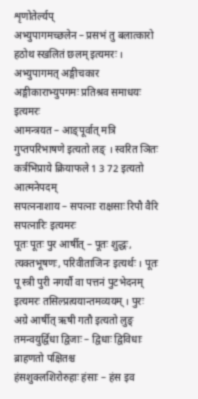शृणोतेर्ल्यप्
अभ्युपागमच्छलेन – प्रसभं तु बलात्कारो हठोथ स्खलितं छलम् इत्यमरः । अभ्युपागमत् अङ्गीचकार अङ्गीकाराभ्युपगमः प्रतिश्रव समाधयः इत्यमरः
आमन्त्रयत – आङ्पूर्वात् मत्रि गुप्तपरिभाषणे इत्यतो लङ् । स्वरित ञितः कर्त्रभिप्राये क्रियाफले 1 3 72 इत्यतो आत्मनेपदम्
सपत्ननाशाय – सपत्नाः राक्षसाः रिपौ वैरि सपत्नारिः इत्यमरः
पूतः पूतः पुर आर्षीत् – पूतः शुद्धः, त्यक्तभूषणः, परिवीताजिनः इत्यर्थः । पूतः पू स्त्री पुरी नगर्यौ वा पत्तनं पुटभेदनम् इत्यमरः तसिल्प्रत्ययान्तमव्ययम् । पुरः अग्रे आर्षीत् ऋषी गतौ इत्यतो लुङ्
तमन्वयुर्द्विधा द्विजाः – द्विधाः द्विविधाः ब्राहणतो पक्षितश्च
हंसशुक्लशिरोरुहाः हंसाः – हंस इव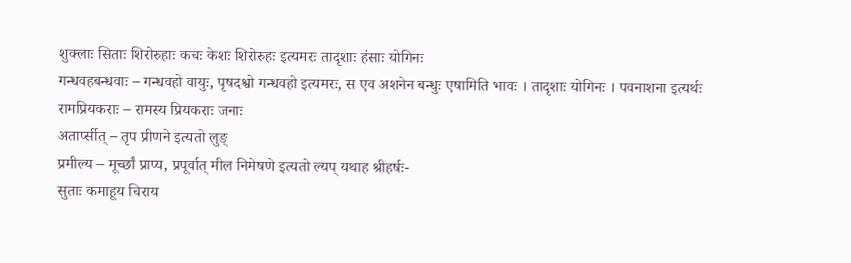शुक्लाः सिताः शिरोरुहाः कचः केशः शिरोरुहः इत्यमरः तादृशाः हंसाः योगिनः
गन्धवहबन्धवाः – गन्धवहो वायुः, पृषदश्वो गन्धवहो इत्यमरः, स एव अशनेन बन्धुः एषामिति भावः । तादृशाः योगिनः । पवनाशना इत्यर्थः
रामप्रियकराः – रामस्य प्रियकराः जनाः
अतार्प्सीत् – तृप प्रीणने इत्यतो लुङ्
प्रमील्य – मूर्च्छां प्राप्य, प्रपूर्वात् मील निमेषणे इत्यतो ल्यप् यथाह श्रीहर्षः-
सुताः कमाहूय चिराय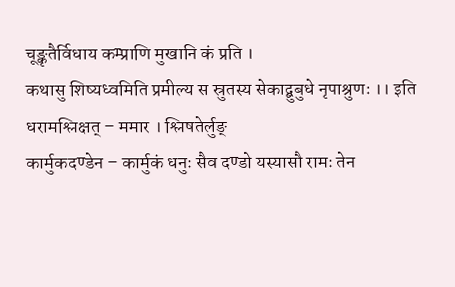चूङ्कृतैर्विधाय कम्प्राणि मुखानि कं प्रति ।
कथासु शिष्यध्वमिति प्रमील्य स स्रुतस्य सेकाद्बुबुधे नृपाश्रुणः ।। इति
धरामश्लिक्षत् – ममार । श्लिषतेर्लुङ्
कार्मुकदण्डेन – कार्मुकं धनुः सैव दण्डो यस्यासौ रामः तेन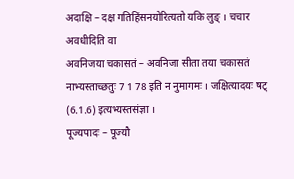अदाक्षि – दक्ष गतिहिंसनयोरित्यतो यकि लुङ् । चचार अवधीदिति वा
अवनिजया चकासतं – अवनिजा सीता तया चकासतं नाभ्यस्ताच्छतुः 7 1 78 इति न नुमागमः । जक्षित्यादयः षट् (6.1.6) इत्यभ्यस्तसंज्ञा ।
पूज्यपादः – पूज्यौ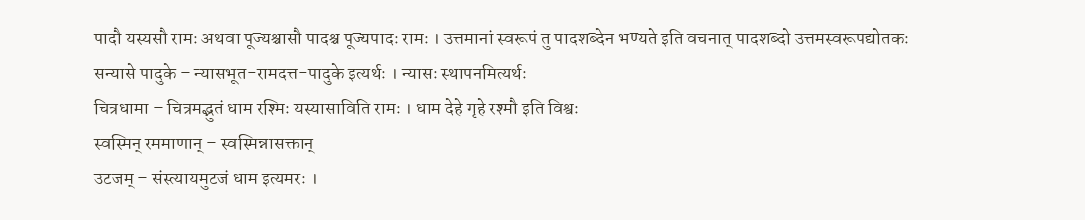पादौ यस्यसौ रामः अथवा पूज्यश्चासौ पादश्च पूज्यपादः रामः । उत्तमानां स्वरूपं तु पादशब्देन भण्यते इति वचनात् पादशब्दो उत्तमस्वरूपद्योतकः
सन्यासे पादुके – न्यासभूत-रामदत्त-पादुके इत्यर्थः । न्यासः स्थापनमित्यर्थः
चित्रधामा – चित्रमद्भुतं धाम रश्मिः यस्यासाविति रामः । धाम देहे गृहे रश्मौ इति विश्वः
स्वस्मिन् रममाणान् – स्वस्मिन्नासक्तान्
उटजम् – संस्त्यायमुटजं धाम इत्यमरः ।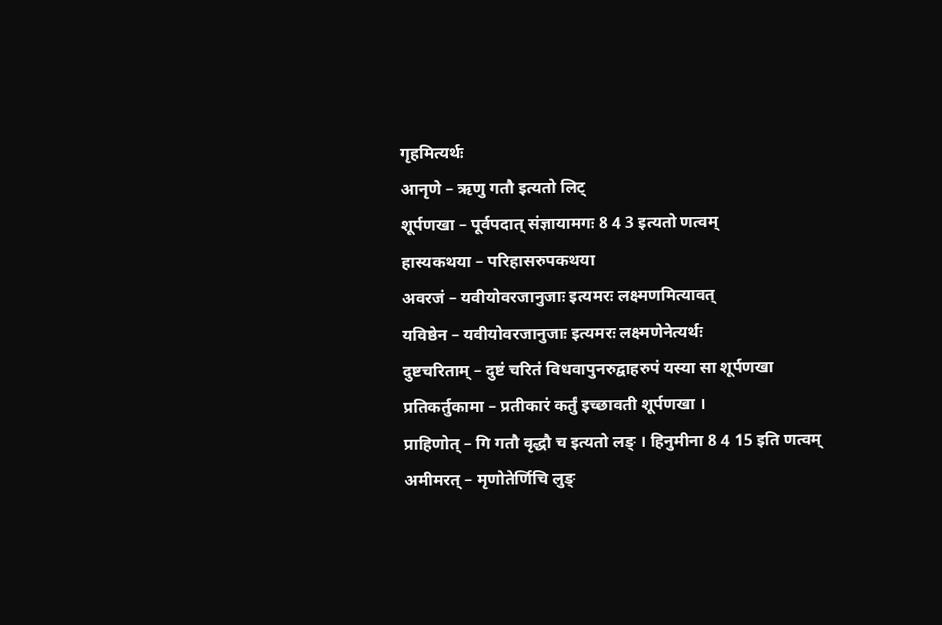गृहमित्यर्थः
आनृणे – ऋणु गतौ इत्यतो लिट्
शूर्पणखा – पूर्वपदात् संज्ञायामगः 8 4 3 इत्यतो णत्वम्
हास्यकथया – परिहासरुपकथया
अवरजं – यवीयोवरजानुजाः इत्यमरः लक्ष्मणमित्यावत्
यविष्ठेन – यवीयोवरजानुजाः इत्यमरः लक्ष्मणेनेत्यर्थः
दुष्टचरिताम् – दुष्टं चरितं विधवापुनरुद्वाहरुपं यस्या सा शूर्पणखा
प्रतिकर्तुकामा – प्रतीकारं कर्तुं इच्छावती शूर्पणखा ।
प्राहिणोत् – गि गतौ वृद्धौ च इत्यतो लङ् । हिनुमीना 8 4 15 इति णत्वम्
अमीमरत् – मृणोतेर्णिचि लुङ्